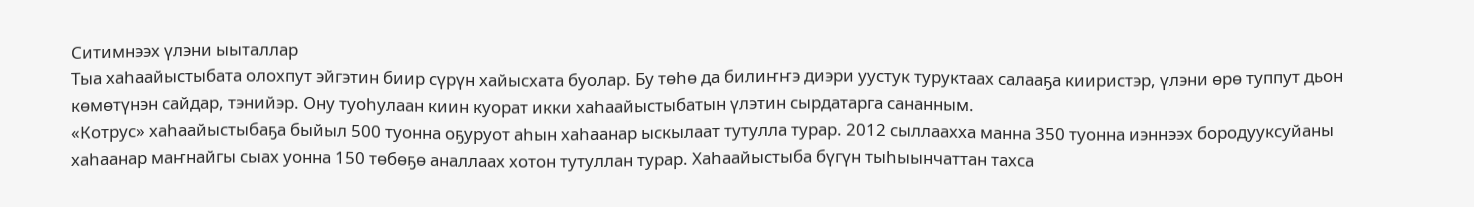Ситимнээх үлэни ыыталлар
Тыа хаһаайыстыбата олохпут эйгэтин биир сүрүн хайысхата буолар. Бу төһө да билиҥҥэ диэри уустук туруктаах салааҕа кииристэр, үлэни өрө туппут дьон көмөтүнэн сайдар, тэнийэр. Ону туоһулаан киин куорат икки хаһаайыстыбатын үлэтин сырдатарга сананным.
«Котрус» хаһаайыстыбаҕа быйыл 500 туонна оҕуруот аһын хаһаанар ыскылаат тутулла турар. 2012 сыллаахха манна 350 туонна иэннээх бородууксуйаны хаһаанар маҥнайгы сыах уонна 150 төбөҕө аналлаах хотон тутуллан турар. Хаһаайыстыба бүгүн тыһыынчаттан тахса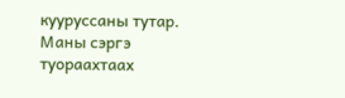кууруссаны тутар. Маны сэргэ туораахтаах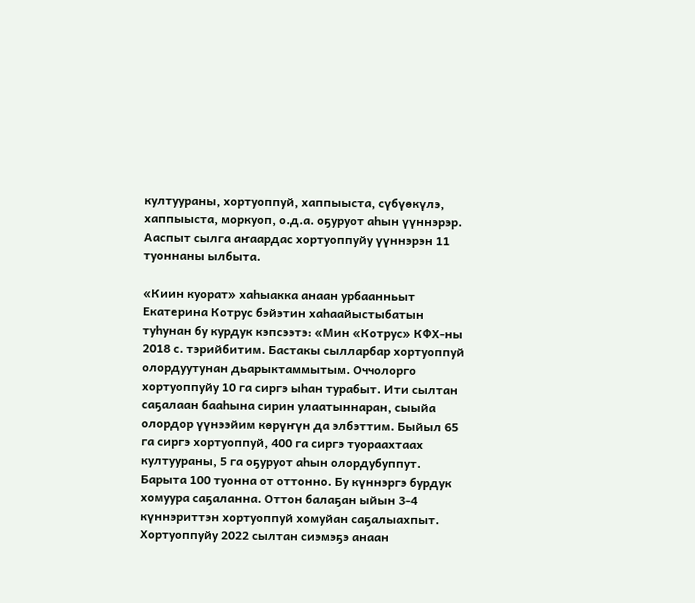култуураны, хортуоппуй, хаппыыста, сүбүөкүлэ, хаппыыста, моркуоп, о.д.а. оҕуруот аһын үүннэрэр. Ааспыт сылга аҥаардас хортуоппуйу үүннэрэн 11 туоннаны ылбыта.

«Киин куорат» хаһыакка анаан урбаанньыт Екатерина Котрус бэйэтин хаһаайыстыбатын туһунан бу курдук кэпсээтэ: «Мин «Котрус» КФХ-ны 2018 с. тэрийбитим. Бастакы сылларбар хортуоппуй олордуутунан дьарыктаммытым. Оччолорго хортуоппуйу 10 га сиргэ ыһан турабыт. Ити сылтан саҕалаан бааһына сирин улаатыннаран, сыыйа олордор үүнээйим көрүҥүн да элбэттим. Быйыл 65 га сиргэ хортуоппуй, 400 га сиргэ туораахтаах култуураны, 5 га оҕуруот аһын олордубуппут. Барыта 100 туонна от оттонно. Бу күннэргэ бурдук хомуура саҕаланна. Оттон балаҕан ыйын 3-4 күннэриттэн хортуоппуй хомуйан саҕалыахпыт. Хортуоппуйу 2022 сылтан сиэмэҕэ анаан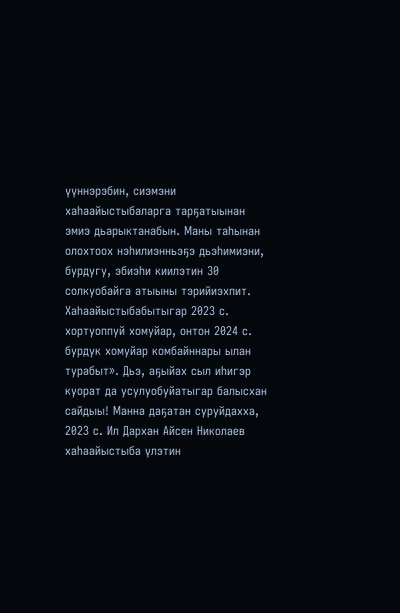үүннэрэбин, сиэмэни хаһаайыстыбаларга тарҕатыынан эмиэ дьарыктанабын. Маны таһынан олохтоох нэһилиэнньэҕэ дьэһимиэни, бурдугу, эбиэһи киилэтин 30 солкуобайга атыыны тэрийиэхпит. Хаһаайыстыбабытыгар 2023 с. хортуоппуй хомуйар, онтон 2024 с. бурдук хомуйар комбайннары ылан турабыт». Дьэ, аҕыйах сыл иһигэр куорат да усулуобуйатыгар балысхан сайдыы! Манна даҕатан суруйдахха, 2023 с. Ил Дархан Айсен Николаев хаһаайыстыба үлэтин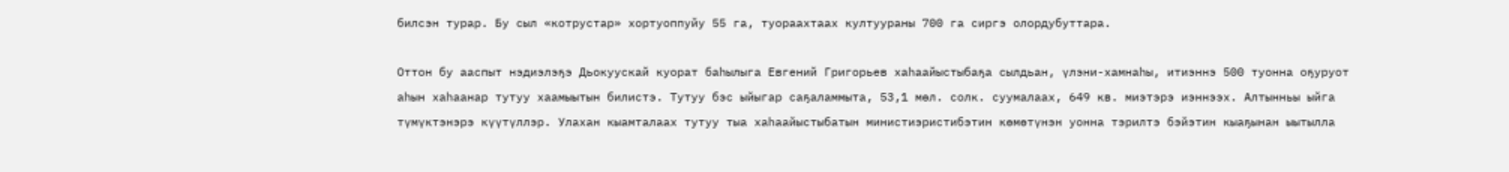билсэн турар. Бу сыл «котрустар» хортуоппуйу 55 га, туораахтаах култуураны 700 га сиргэ олордубуттара.

Оттон бу ааспыт нэдиэлэҕэ Дьокуускай куорат баһылыга Евгений Григорьев хаһаайыстыбаҕа сылдьан, үлэни-хамнаһы, итиэннэ 500 туонна оҕуруот аһын хаһаанар тутуу хаамыытын билистэ. Тутуу бэс ыйыгар саҕаламмыта, 53,1 мөл. солк. суумалаах, 649 кв. миэтэрэ иэннээх. Алтынньы ыйга түмүктэнэрэ күүтүллэр. Улахан кыамталаах тутуу тыа хаһаайыстыбатын министиэристибэтин көмөтүнэн уонна тэрилтэ бэйэтин кыаҕынан ыытылла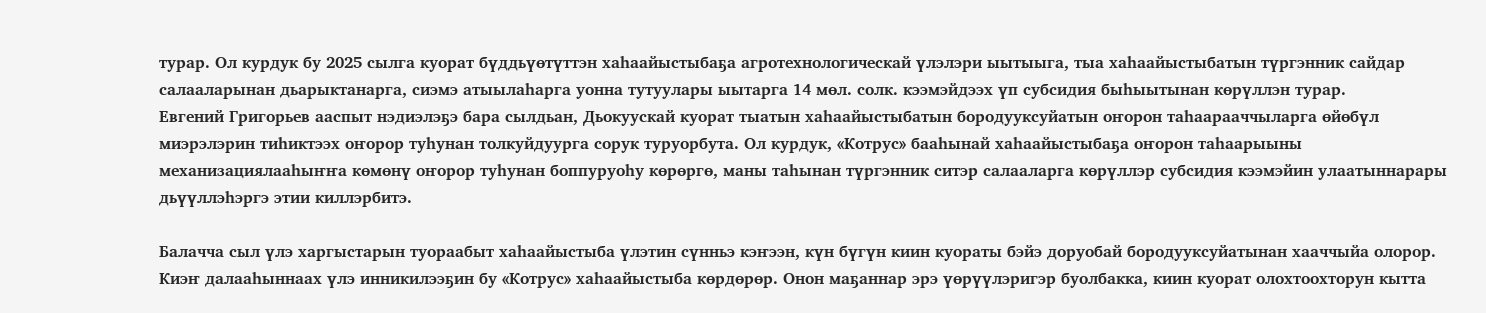турар. Ол курдук бу 2025 сылга куорат бүддьүөтүттэн хаһаайыстыбаҕа агротехнологическай үлэлэри ыытыыга, тыа хаһаайыстыбатын түргэнник сайдар салааларынан дьарыктанарга, сиэмэ атыылаһарга уонна тутуулары ыытарга 14 мөл. солк. кээмэйдээх үп субсидия быһыытынан көрүллэн турар.
Евгений Григорьев ааспыт нэдиэлэҕэ бара сылдьан, Дьокуускай куорат тыатын хаһаайыстыбатын бородууксуйатын оҥорон таһаарааччыларга өйөбүл миэрэлэрин тиһиктээх оҥорор туһунан толкуйдуурга сорук туруорбута. Ол курдук, «Котрус» бааһынай хаһаайыстыбаҕа оҥорон таһаарыыны механизациялааһыҥҥа көмөнү оҥорор туһунан боппуруоһу көрөргө, маны таһынан түргэнник ситэр салааларга көрүллэр субсидия кээмэйин улаатыннарары дьүүллэһэргэ этии киллэрбитэ.

Балачча сыл үлэ харгыстарын туораабыт хаһаайыстыба үлэтин сүнньэ кэҥээн, күн бүгүн киин куораты бэйэ доруобай бородууксуйатынан хааччыйа олорор. Киэҥ далааһыннаах үлэ инникилээҕин бу «Котрус» хаһаайыстыба көрдөрөр. Онон маҕаннар эрэ үөрүүлэригэр буолбакка, киин куорат олохтоохторун кытта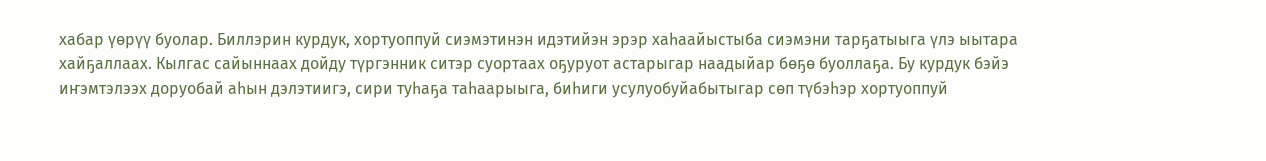хабар үөрүү буолар. Биллэрин курдук, хортуоппуй сиэмэтинэн идэтийэн эрэр хаһаайыстыба сиэмэни тарҕатыыга үлэ ыытара хайҕаллаах. Кылгас сайыннаах дойду түргэнник ситэр суортаах оҕуруот астарыгар наадыйар бөҕө буоллаҕа. Бу курдук бэйэ иҥэмтэлээх доруобай аһын дэлэтиигэ, сири туһаҕа таһаарыыга, биһиги усулуобуйабытыгар сөп түбэһэр хортуоппуй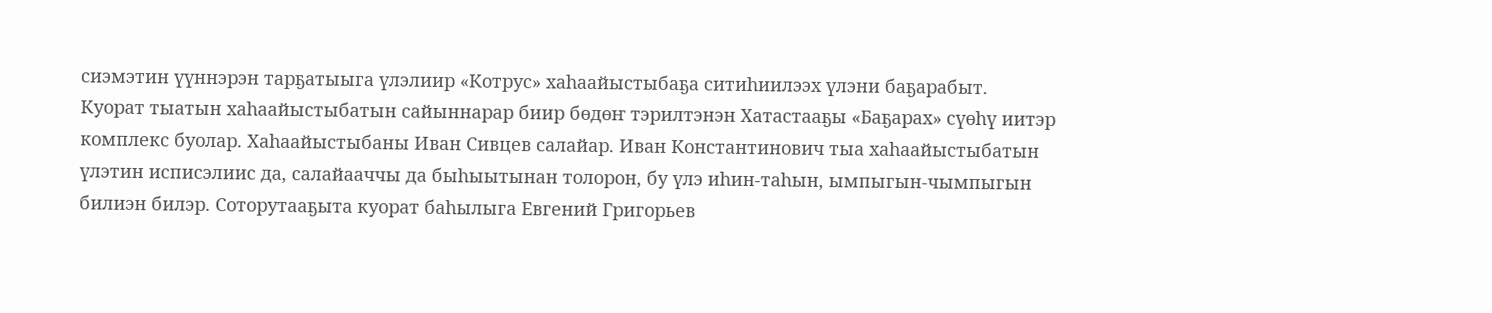сиэмэтин үүннэрэн тарҕатыыга үлэлиир «Котрус» хаһаайыстыбаҕа ситиһиилээх үлэни баҕарабыт.
Куорат тыатын хаһаайыстыбатын сайыннарар биир бөдөҥ тэрилтэнэн Хатастааҕы «Баҕарах» сүөһү иитэр комплекс буолар. Хаһаайыстыбаны Иван Сивцев салайар. Иван Константинович тыа хаһаайыстыбатын үлэтин исписэлиис да, салайааччы да быһыытынан толорон, бу үлэ иһин-таһын, ымпыгын-чымпыгын билиэн билэр. Соторутааҕыта куорат баһылыга Евгений Григорьев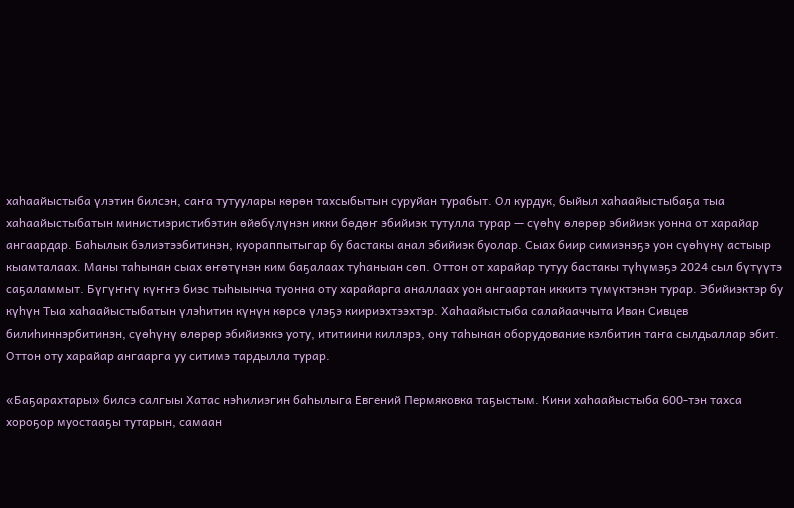хаһаайыстыба үлэтин билсэн, саҥа тутуулары көрөн тахсыбытын суруйан турабыт. Ол курдук, быйыл хаһаайыстыбаҕа тыа хаһаайыстыбатын министиэристибэтин өйөбүлүнэн икки бөдөҥ эбийиэк тутулла турар — сүөһү өлөрөр эбийиэк уонна от харайар ангаардар. Баһылык бэлиэтээбитинэн, куораппытыгар бу бастакы анал эбийиэк буолар. Сыах биир симиэнэҕэ уон сүөһүнү астыыр кыамталаах. Маны таһынан сыах өҥөтүнэн ким баҕалаах туһаныан сөп. Оттон от харайар тутуу бастакы түһүмэҕэ 2024 сыл бүтүүтэ саҕаламмыт. Бүгүҥҥү күҥҥэ биэс тыһыынча туонна оту харайарга аналлаах уон ангаартан иккитэ түмүктэнэн турар. Эбийиэктэр бу күһүн Тыа хаһаайыстыбатын үлэһитин күнүн көрсө үлэҕэ киириэхтээхтэр. Хаһаайыстыба салайааччыта Иван Сивцев билиһиннэрбитинэн, сүөһүнү өлөрөр эбийиэккэ уоту, ититиини киллэрэ, ону таһынан оборудование кэлбитин таҥа сылдьаллар эбит. Оттон оту харайар ангаарга уу ситимэ тардылла турар.

«Баҕарахтары» билсэ салгыы Хатас нэһилиэгин баһылыга Евгений Пермяковка таҕыстым. Кини хаһаайыстыба 600-тэн тахса хороҕор муостааҕы тутарын, самаан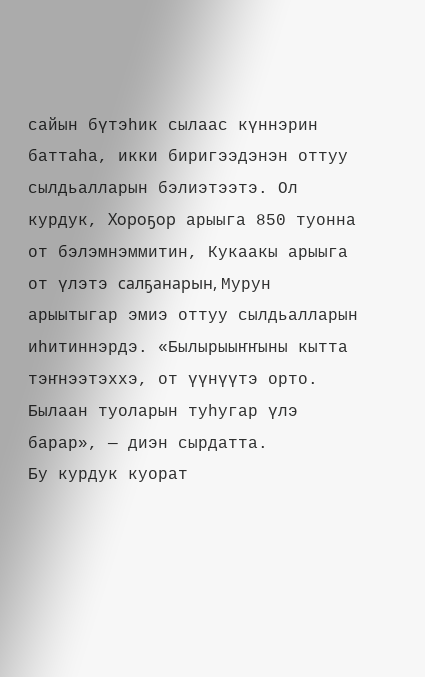сайын бүтэһик сылаас күннэрин баттаһа, икки биригээдэнэн оттуу сылдьалларын бэлиэтээтэ. Ол курдук, Хороҕор арыыга 850 туонна от бэлэмнэммитин, Кукаакы арыыга от үлэтэ салҕанарын, Мурун арыытыгар эмиэ оттуу сылдьалларын иһитиннэрдэ. «Былырыыҥҥыны кытта тэҥнээтэххэ, от үүнүүтэ орто. Былаан туоларын туһугар үлэ барар», — диэн сырдатта.
Бу курдук куорат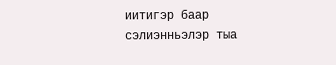иитигэр баар сэлиэнньэлэр тыа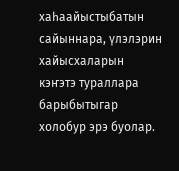хаһаайыстыбатын сайыннара, үлэлэрин хайысхаларын кэҥэтэ тураллара барыбытыгар холобур эрэ буолар.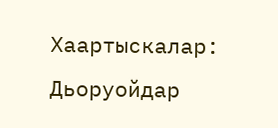Хаартыскалар: Дьоруойдар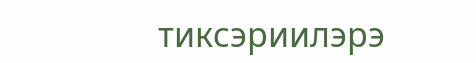тиксэриилэрэ